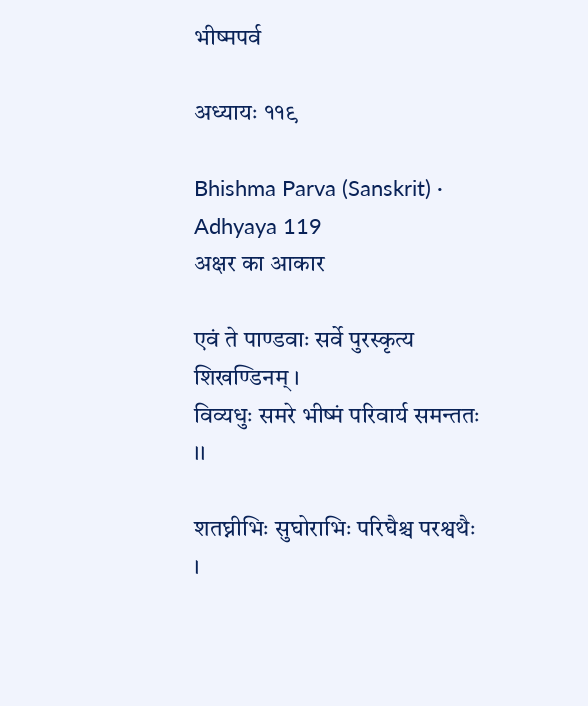भीष्मपर्व

अध्यायः ११९

Bhishma Parva (Sanskrit) · Adhyaya 119
अक्षर का आकार

एवं ते पाण्डवाः सर्वे पुरस्कृत्य शिखण्डिनम् ।
विव्यधुः समरे भीष्मं परिवार्य समन्ततः ।।

शतघ्नीभिः सुघोराभिः परिघैश्च परश्वथैः ।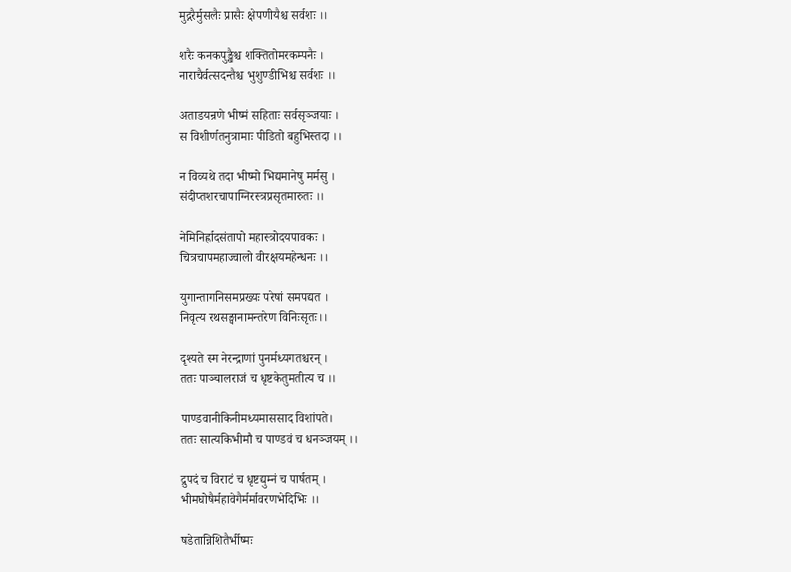मुद्गरैर्मुसलैः प्रासैः क्षेपणीयैश्च सर्वशः ।।

शरैः कनकपुङ्खैश्च शक्तितोमरकम्पनैः ।
नाराचैर्वत्सदन्तैश्च भुशुण्डीभिश्च सर्वशः ।।

अताडयन्रणे भीष्मं सहिताः सर्वसृञ्जयाः ।
स विशीर्णतनुत्रामाः पीडितो बहुभिस्तदा ।।

न विव्यथे तदा भीष्मो भिद्यमानेषु मर्मसु ।
संदीप्तशरचापाग्निरस्त्रप्रसृतमारुतः ।।

नेमिनिर्ह्रादसंतापो महास्त्रोदयपावकः ।
चित्रचापमहाज्वालो वीरक्षयमहेन्धनः ।।

युगान्तागनिसमप्रख्यः परेषां समपद्यत ।
निवृत्य रथसङ्घानामन्तरेण विनिःसृतः।।

दृश्यते स्म नेरन्द्राणां पुनर्मध्यगतश्चरन् ।
ततः पाञ्चालराजं च धृष्टकेतुमतीत्य च ।।

पाण्डवानीकिनीमध्यमाससाद विशांपते।
ततः सात्यकिभीमौ च पाण्डवं च धनञ्जयम् ।।

द्रुपदं च विराटं च धृष्टद्युम्नं च पार्षतम् ।
भीमघोषैर्महावेगैर्मर्मावरणभेदिभिः ।।

षडेतान्निशितैर्भीष्मः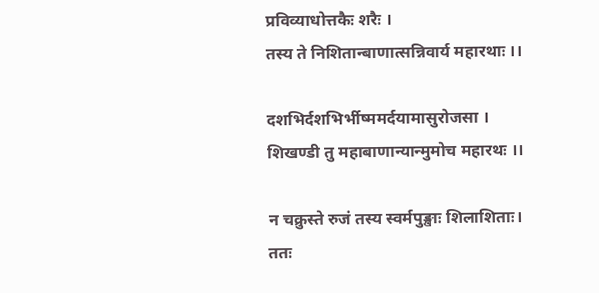प्रविव्याधोत्तकैः शरैः ।
तस्य ते निशितान्बाणात्सन्निवार्य महारथाः ।।

दशभिर्दशभिर्भीष्ममर्दयामासुरोजसा ।
शिखण्डी तु महाबाणान्यान्मुमोच महारथः ।।

न चक्रुस्ते रुजं तस्य स्वर्मपुङ्खाः शिलाशिताः।
ततः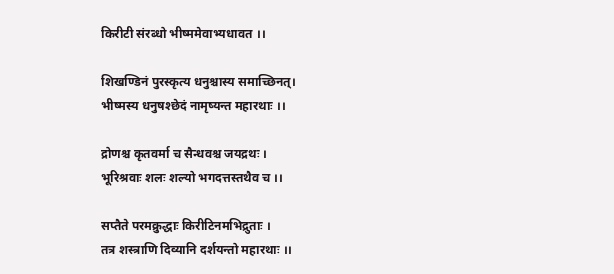किरीटी संरब्धो भीष्ममेवाभ्यधावत ।।

शिखण्डिनं पुरस्कृत्य धनुश्चास्य समाच्छिनत्।
भीष्मस्य धनुषश्छेदं नामृष्यन्त महारथाः ।।

द्रोणश्च कृतवर्मा च सैन्धवश्च जयद्रथः ।
भूरिश्रवाः शलः शल्यो भगदत्तस्तथैव च ।।

सप्तैते परमक्रुद्धाः किरीटिनमभिद्रुताः ।
तत्र शस्त्राणि दिव्यानि दर्शयन्तो महारथाः ।।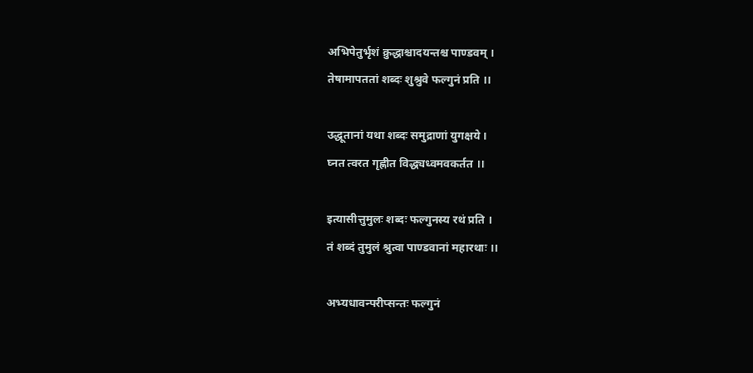अभिपेतुर्भृशं क्रुद्धाश्चादयन्तश्च पाण्डवम् ।
तेषामापततां शब्दः शुश्रुवे फल्गुनं प्रति ।।

उद्धूतानां यथा शब्दः समुद्राणां युगक्षये ।
घ्नत त्वरत गृह्णीत विद्ध्यध्वमवकर्तत ।।

इत्यासीत्तुमुलः शब्दः फल्गुनस्य रथं प्रति ।
तं शब्दं तुमुलं श्रुत्वा पाण्डवानां महारथाः ।।

अभ्यधावन्परीप्सन्तः फल्गुनं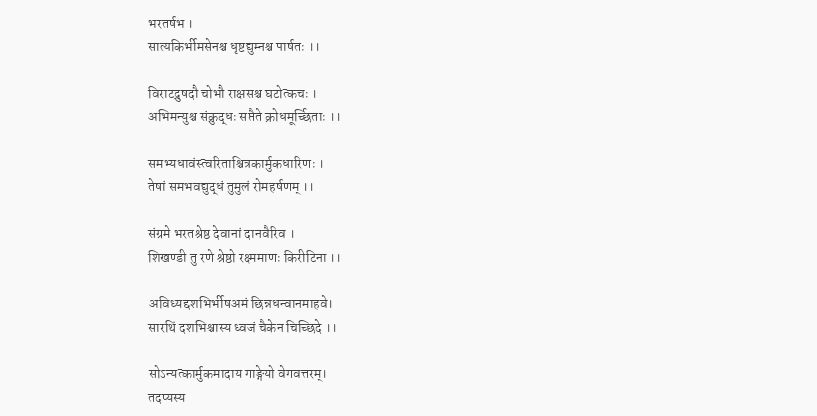भरतर्षभ ।
सात्यकिर्भीमसेनश्च धृष्टद्युम्नश्च पार्षतः ।।

विराटद्रुषदौ चोभौ राक्षसश्च घटोत्कचः ।
अभिमन्युश्च संक्रुद्धः सप्तैते क्रोधमूर्च्छिताः ।।

समभ्यधावंस्त्वरिताश्चित्रकार्मुकधारिणः ।
तेषां समभवद्युद्धं तुमुलं रोमहर्षणम् ।।

संग्रमे भरतश्रेष्ठ देवानां दानवैरिव ।
शिखण्डी तु रणे श्रेष्ठो रक्ष्ममाणः किरीटिना ।।

अविध्यद्दशभिर्भीषअमं छिन्नधन्वानमाहवे।
सारथिं दशभिश्चास्य ध्वजं चैकेन चिच्छिदे ।।

सोऽन्यत्कार्मुकमादाय गाङ्गेयो वेगवत्तरम्।
तदप्यस्य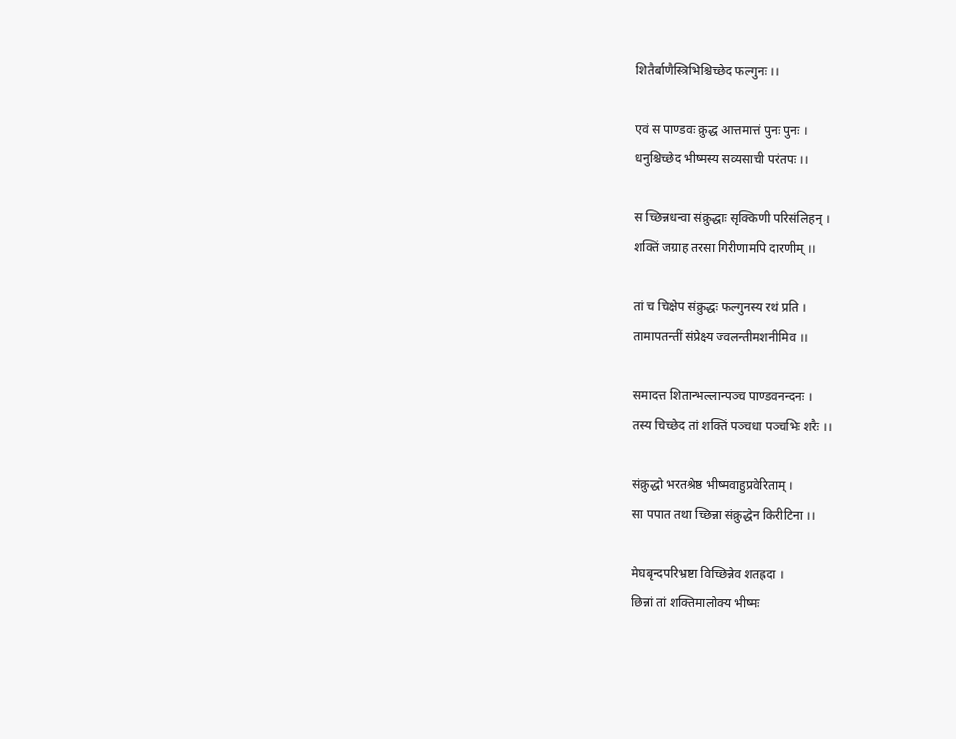शितैर्बाणैस्त्रिभिश्चिच्छेद फल्गुनः ।।

एवं स पाण्डवः क्रुद्ध आत्तमात्तं पुनः पुनः ।
धनुश्चिच्छेद भीष्मस्य सव्यसाची परंतपः ।।

स च्छिन्नधन्वा संक्रुद्धाः सृक्किणी परिसंलिहन् ।
शक्तिं जग्राह तरसा गिरीणामपि दारणीम् ।।

तां च चिक्षेप संक्रुद्धः फल्गुनस्य रथं प्रति ।
तामापतन्तीं संप्रेक्ष्य ज्वलन्तीमशनीमिव ।।

समादत्त शितान्भल्लान्पञ्च पाण्डवनन्दनः ।
तस्य चिच्छेद तां शक्तिं पञ्चधा पञ्चभिः शरैः ।।

संक्रुद्धो भरतश्रेष्ठ भीष्मवाहुप्रवेरिताम् ।
सा पपात तथा च्छिन्ना संक्रुद्धेन किरीटिना ।।

मेघबृन्दपरिभ्रष्टा विच्छिन्नेव शतह्रदा ।
छिन्नां तां शक्तिमालोक्य भीष्मः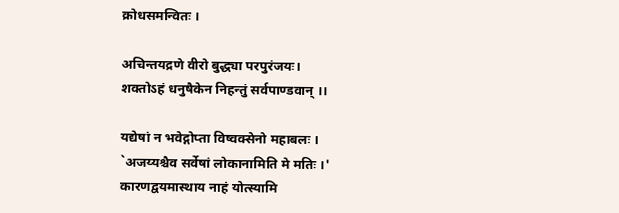क्रोधसमन्वितः ।

अचिन्तयद्रणे वीरो बुद्ध्या परपुरंजयः।
शक्तोऽहं धनुषैकेन निहन्तुं सर्वपाण्डवान् ।।

यद्येषां न भवेद्गोप्ता विष्वक्सेनो महाबलः ।
`अजय्यश्चैव सर्वेषां लोकानामिति मे मतिः ।'
कारणद्वयमास्थाय नाहं योत्स्यामि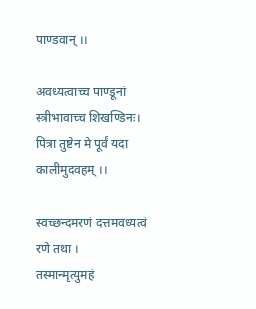पाण्डवान् ।।

अवध्यत्वाच्च पाण्डूनां स्त्रीभावाच्च शिखण्डिनः।
पित्रा तुष्टेन मे पूर्वं यदा कालीमुदवहम् ।।

स्वच्छन्दमरणं दत्तमवध्यत्वं रणे तथा ।
तस्मान्मृत्युमहं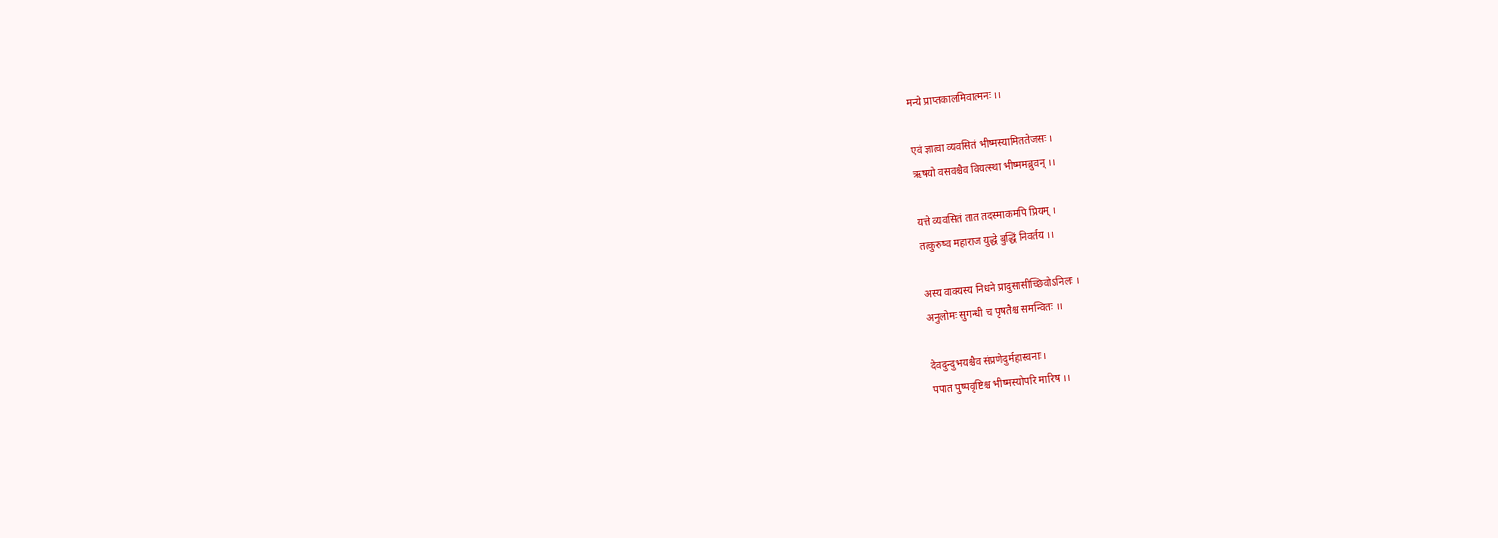मन्ये प्राप्तकालमिवात्मनः ।।

एवं ज्ञात्वा व्यवसितं भीष्मस्यामिततेजसः ।
ऋषयो वसवश्चैव वियत्स्था भीष्ममब्रुवन् ।।

यत्ते व्यवसितं तात तदस्माकमपि प्रियम् ।
तत्कुरुष्व महाराज युद्धे बुद्धिं निवर्तय ।।

अस्य वाक्यस्य निधने प्रादुसासीच्छिवोऽनिलः ।
अनुलोमः सुगन्धी च पृषतैश्च समन्वितः ।।

देवदुन्दुभयश्चैव संप्रणेदुर्महास्वनाः।
पपात पुष्पवृष्टिश्च भीष्मस्योपरि मारिष ।।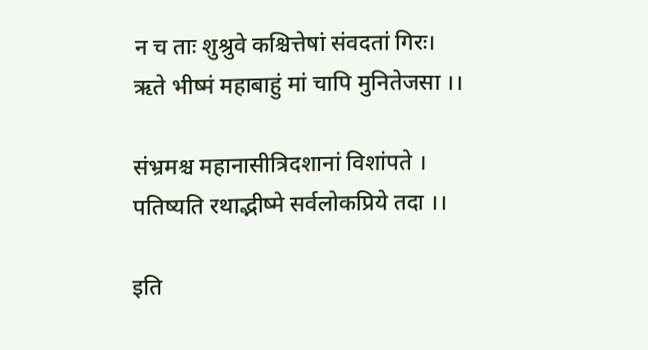न च ताः शुश्रुवे कश्चित्तेषां संवदतां गिरः।
ऋते भीष्मं महाबाहुं मां चापि मुनितेजसा ।।

संभ्रमश्च महानासीत्रिदशानां विशांपते ।
पतिष्यति रथाद्भीष्मे सर्वलोकप्रिये तदा ।।

इति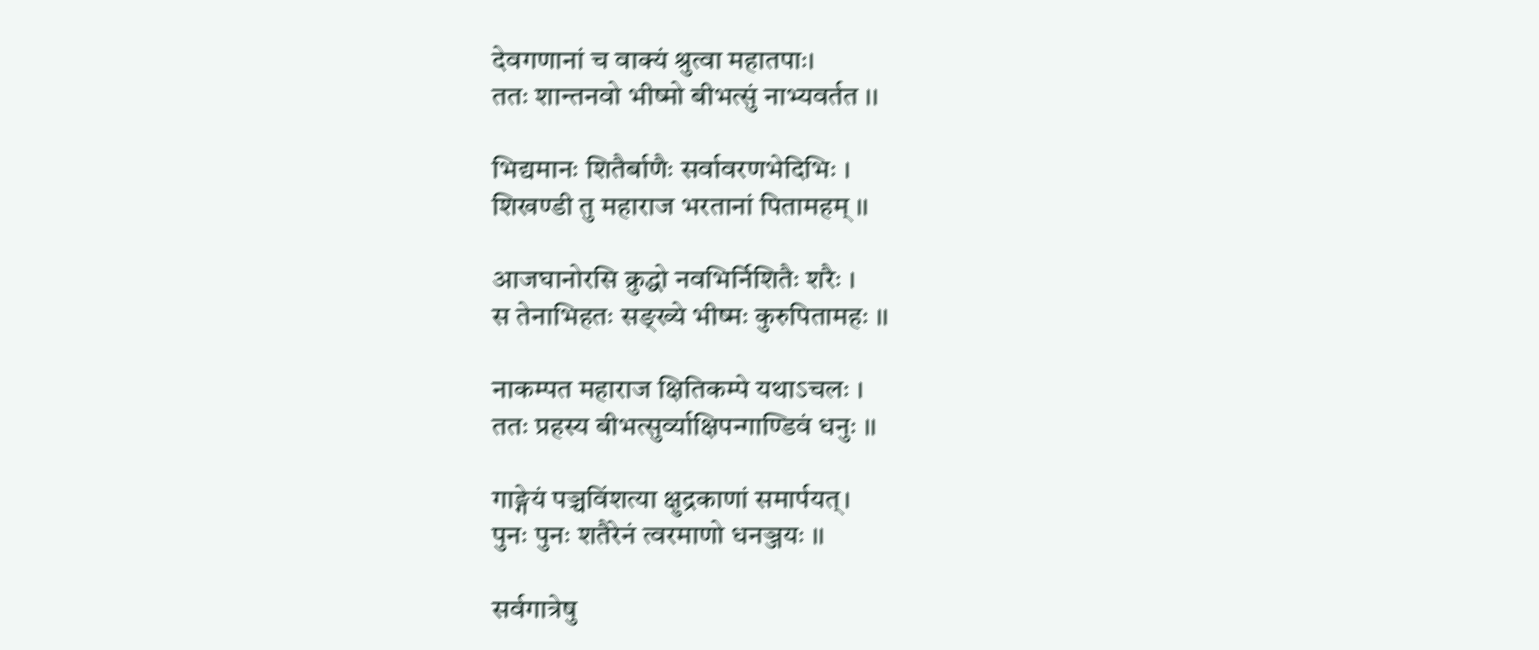देवगणानां च वाक्यं श्रुत्वा महातपाः।
ततः शान्तनवो भीष्मो बीभत्सुं नाभ्यवर्तत ।।

भिद्यमानः शितैर्बाणैः सर्वावरणभेदिभिः ।
शिखण्डी तु महाराज भरतानां पितामहम् ।।

आजघानोरसि क्रुद्धो नवभिर्निशितैः शरैः ।
स तेनाभिहतः सङ्ख्ये भीष्मः कुरुपितामहः ।।

नाकम्पत महाराज क्षितिकम्पे यथाऽचलः ।
ततः प्रहस्य बीभत्सुर्व्याक्षिपन्गाण्डिवं धनुः ।।

गाङ्गेयं पञ्चविंशत्या क्षुद्रकाणां समार्पयत्।
पुनः पुनः शतैरेनं त्वरमाणो धनञ्जयः ।।

सर्वगात्रेषु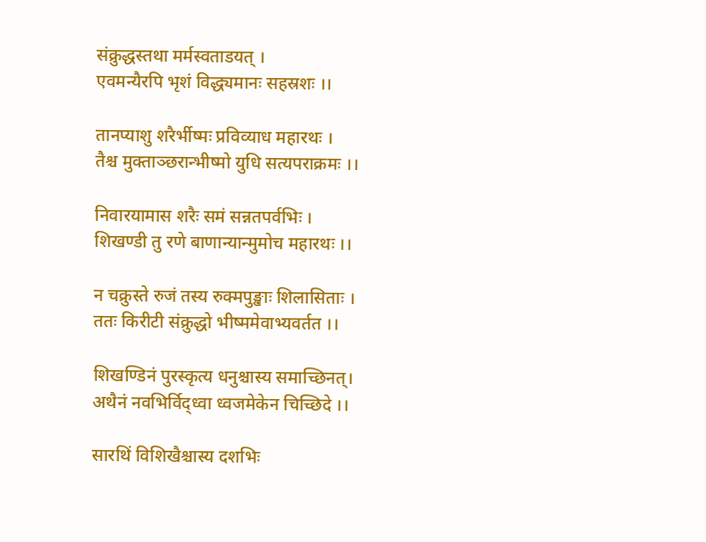संक्रुद्धस्तथा मर्मस्वताडयत् ।
एवमन्यैरपि भृशं विद्ध्यमानः सहस्रशः ।।

तानप्याशु शरैर्भीष्मः प्रविव्याध महारथः ।
तैश्च मुक्ताञ्छरान्भीष्मो युधि सत्यपराक्रमः ।।

निवारयामास शरैः समं सन्नतपर्वभिः ।
शिखण्डी तु रणे बाणान्यान्मुमोच महारथः ।।

न चक्रुस्ते रुजं तस्य रुक्मपुङ्खाः शिलासिताः ।
ततः किरीटी संक्रुद्धो भीष्ममेवाभ्यवर्तत ।।

शिखण्डिनं पुरस्कृत्य धनुश्चास्य समाच्छिनत्।
अथैनं नवभिर्विद्ध्वा ध्वजमेकेन चिच्छिदे ।।

सारथिं विशिखैश्चास्य दशभिः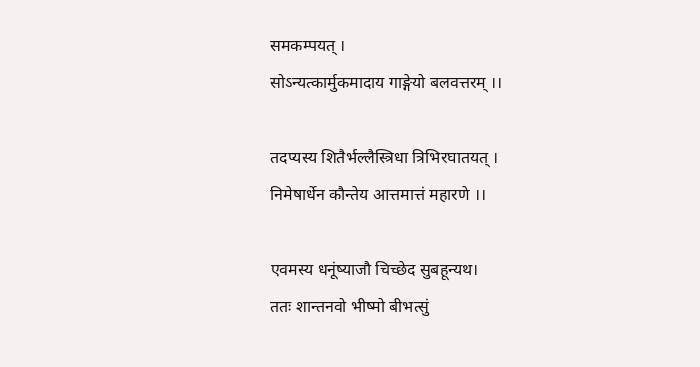समकम्पयत् ।
सोऽन्यत्कार्मुकमादाय गाङ्गेयो बलवत्तरम् ।।

तदप्यस्य शितैर्भल्लैस्त्रिधा त्रिभिरघातयत् ।
निमेषार्धेन कौन्तेय आत्तमात्तं महारणे ।।

एवमस्य धनूंष्याजौ चिच्छेद सुबहून्यथ।
ततः शान्तनवो भीष्मो बीभत्सुं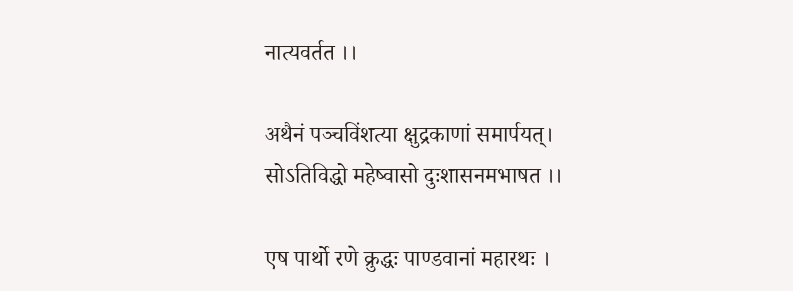नात्यवर्तत ।।

अथैनं पञ्चविंशत्या क्षुद्रकाणां समार्पयत्।
सोऽतिविद्धो महेष्वासो दुःशासनमभाषत ।।

एष पार्थो रणे क्रुद्धः पाण्डवानां महारथः ।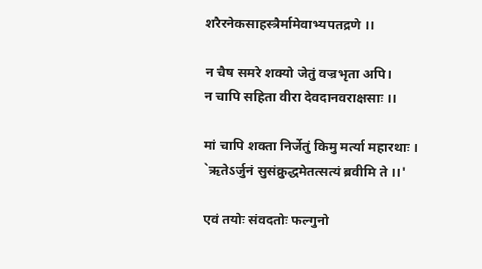शरैरनेकसाहस्त्रैर्मामेवाभ्यपतद्रणे ।।

न चैष समरे शक्यो जेतुं वज्रभृता अपि।
न चापि सहिता वीरा देवदानवराक्षसाः ।।

मां चापि शक्ता निर्जेतुं किमु मर्त्या महारथाः ।
`ऋतेऽर्जुनं सुसंक्रुद्धमेतत्सत्यं ब्रवीमि ते ।।'

एवं तयोः संवदतोः फल्गुनो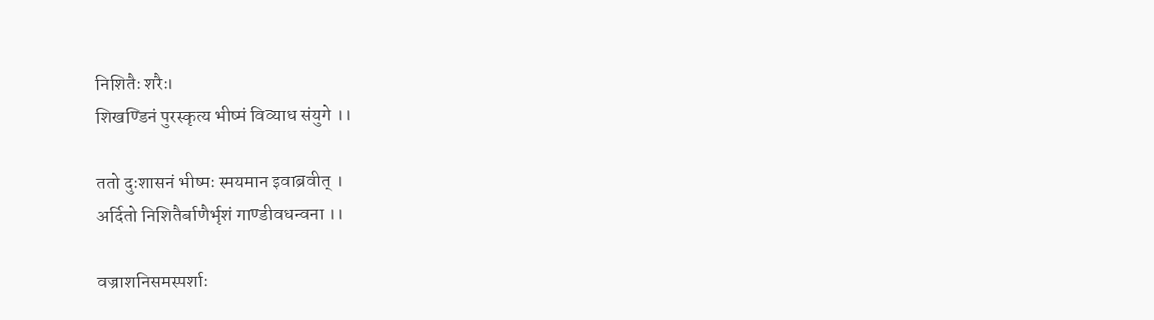निशितैः शरैः।
शिखण्डिनं पुरस्कृत्य भीष्मं विव्याध संयुगे ।।

ततो दुःशासनं भीष्मः स्मयमान इवाब्रवीत् ।
अर्दितो निशितैर्बाणैर्भृशं गाण्डीवधन्वना ।।

वज्राशनिसमस्पर्शाः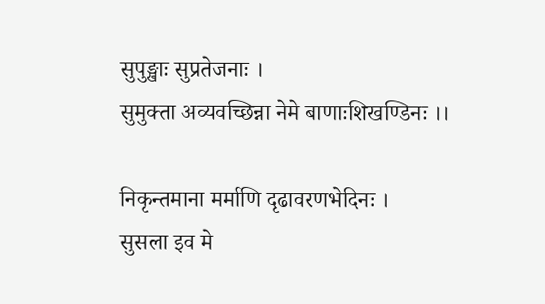सुपुङ्खाः सुप्रतेजनाः ।
सुमुक्ता अव्यवच्छिन्ना नेमे बाणाःशिखण्डिनः ।।

निकृन्तमाना मर्माणि दृढावरणभेदिनः ।
सुसला इव मे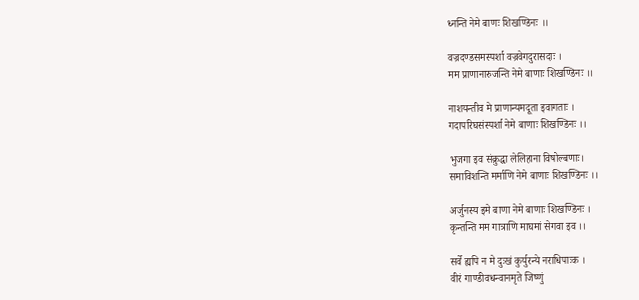ध्नन्ति नेमे बाणः शिखण्डिनः ।।

वज्रदण्डसमस्पर्शा वज्रवेगदुरासदाः ।
मम प्राणानारुजन्ति नेमे बाणाः शिखण्डिनः ।।

नाशयन्तीव मे प्राणान्यमदूता इवागताः ।
गदापरिघसंस्पर्शा नेमे बाणाः शिखण्डिनः ।।

भुजगा इव संक्रुद्धा लेलिहाना विषोल्बणाः।
समाविशन्ति मर्माणि नेमे बाणाः शिखण्डिनः ।।

अर्जुनस्य इमे बाणा नेमे बाणाः शिखण्डिनः ।
कृन्तन्ति मम गात्राणि माघमां सेगवा इव ।।

सर्वे ह्यपि न मे दुःखं कुर्युरन्ये नराधिपाःक ।
वीरं गाण्डीवधन्वानमृते जिष्णुं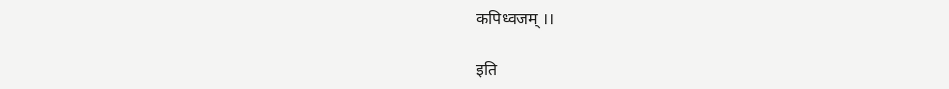कपिध्वजम् ।।

इति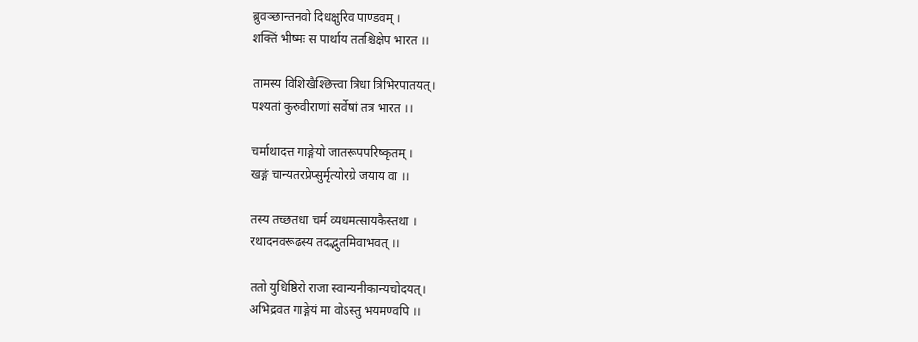ब्रुवञ्छान्तनवो दिधक्षुरिव पाण्डवम् ।
शक्तिं भीष्मः स पार्थाय ततश्चिक्षेप भारत ।।

तामस्य विशिखैश्छित्त्वा त्रिधा त्रिभिरपातयत्।
पश्यतां कुरुवीराणां सर्वेषां तत्र भारत ।।

चर्माथादत्त गाङ्गेयो जातरूपपरिष्कृतम् ।
खङ्गं चान्यतरप्रेप्सुर्मृत्योरग्रे जयाय वा ।।

तस्य तच्छतधा चर्म व्यधमत्सायकैस्तथा ।
रथादनवरूढस्य तदद्भुतमिवाभवत् ।।

ततो युधिष्ठिरो राजा स्वान्यनीकान्यचोदयत्।
अभिद्रवत गाङ्गेयं मा वोऽस्तु भयमण्वपि ।।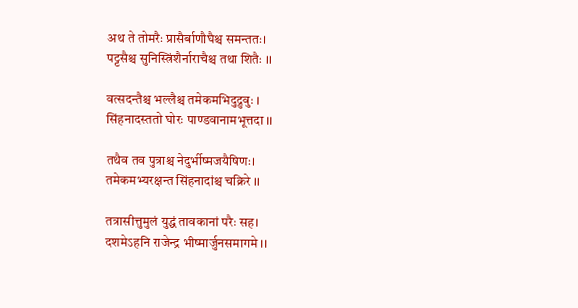अथ ते तोमरैः प्रासैर्बाणौघैश्च समन्ततः।
पट्टसैश्च सुनिस्त्रिंशैर्नाराचैश्च तथा शितैः ।।

वत्सदन्तैश्च भल्लैश्च तमेकमभिदुद्रुवुः ।
सिंहनादस्ततो घोरः पाण्डवानामभूत्तदा ।।

तथैव तव पुत्राश्च नेदुर्भीष्मजयैषिणः।
तमेकमभ्यरक्षन्त सिंहनादांश्च चक्रिरे ।।

तत्रासीत्तुमुलं युद्धं तावकानां परैः सह।
दशमेऽहनि राजेन्द्र भीष्मार्जुनसमागमे ।।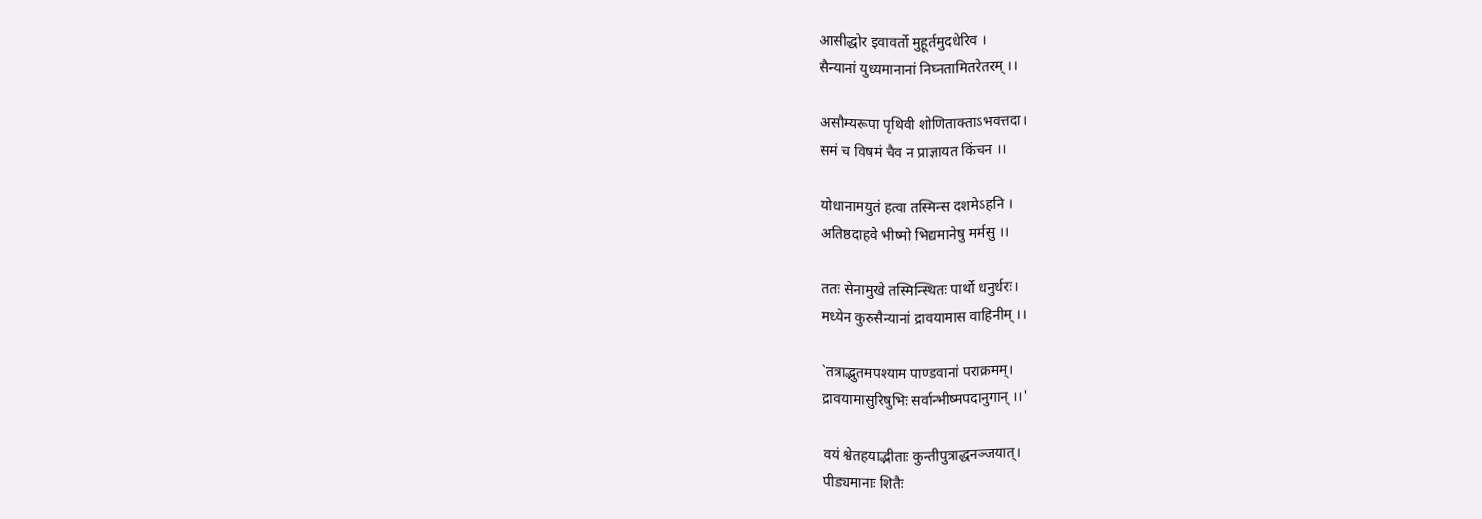आसीद्धोर इवावर्तो मुहूर्तमुदधेरिव ।
सैन्यानां युध्यमानानां निघ्नतामितरेतरम् ।।

असौम्यरूपा पृथिवी शोणिताक्ताऽभवत्तदा।
समं च विषमं चैव न प्राज्ञायत किंचन ।।

योधानामयुतं हत्वा तस्मिन्स दशमेऽहनि ।
अतिष्ठदाहवे भीष्मो भिद्यमानेषु मर्मसु ।।

ततः सेनामुखे तस्मिन्स्थितः पार्थो धनुर्धरः।
मध्येन कुरुसैन्यानां द्रावयामास वाहिनीम् ।।

`तत्राद्भुतमपश्याम पाण्डवानां पराक्रमम्।
द्रावयामासुरिषुभिः सर्वान्भीष्मपदानुगान् ।।'

वयं श्वेतहयाद्भीताः कुन्तीपुत्राद्धनञ्जयात्।
पीड्यमानाः शितैः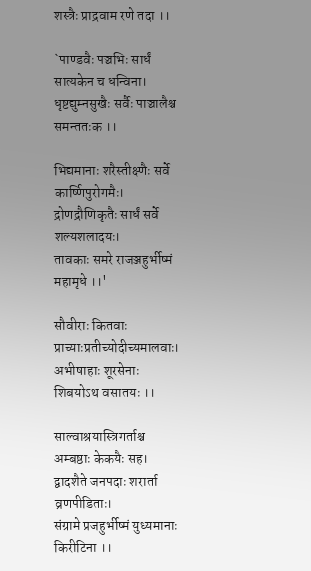शस्त्रैः प्राद्रवाम रणे तदा ।।

`पाण्डवैः पञ्चभिः सार्धं सात्यकेन च धन्विना।
धृष्टद्युम्नसुखैः सर्वैः पाञ्चालैश्च समन्ततःक ।।

भिद्यमानाः शरैस्तीक्ष्णैः सर्वे कार्ष्णिपुरोगमैः।
द्रोणद्रौणिकृतैः सार्धं सर्वे शल्यशलादयः।
तावकाः समरे राजञ्जहुर्भीष्मं महामृधे ।।'

सौवीराः कितवाः प्राच्याःप्रतीच्योदीच्यमालवाः।
अभीषाहाः शूरसेनाः शिबयोऽथ वसातयः ।।

साल्वाश्रयास्त्रिगर्ताश्च अम्बष्ठाः केकयैः सह।
द्वादशैते जनपदाः शरार्ता व्रणपीडिताः।
संग्रामे प्रजहुर्भीष्मं युध्यमानाः किरीटिना ।।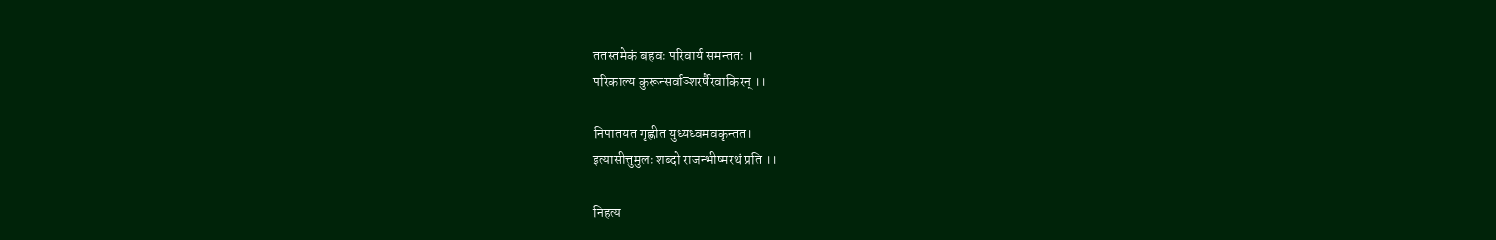ततस्तमेकं बहवः परिवार्य समन्ततः ।
परिकाल्य कुरून्सर्वाञ्शरर्षैरवाकिरन् ।।

निपातयत गृह्णीत युध्यध्वमवकृन्तत।
इत्यासीत्तुमुलः शब्दो राजन्भीष्मरथं प्रति ।।

निहत्य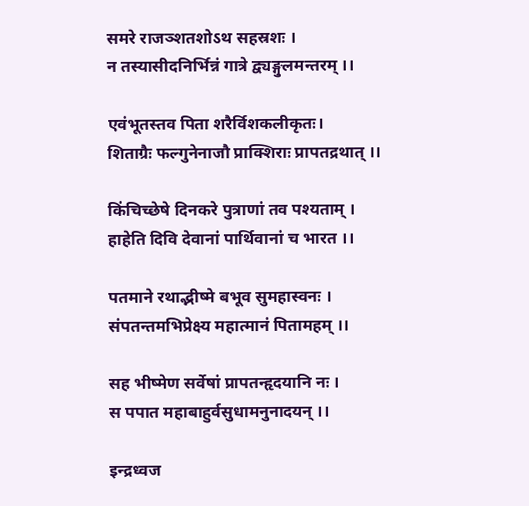समरे राजञ्शतशोऽथ सहस्रशः ।
न तस्यासीदनिर्भिन्नं गात्रे द्व्यङ्गुलमन्तरम् ।।

एवंभूतस्तव पिता शरैर्विशकलीकृतः।
शिताग्रैः फल्गुनेनाजौ प्राक्शिराः प्रापतद्रथात् ।।

किंचिच्छेषे दिनकरे पुत्राणां तव पश्यताम् ।
हाहेति दिवि देवानां पार्थिवानां च भारत ।।

पतमाने रथाद्भीष्मे बभूव सुमहास्वनः ।
संपतन्तमभिप्रेक्ष्य महात्मानं पितामहम् ।।

सह भीष्मेण सर्वेषां प्रापतन्हृदयानि नः ।
स पपात महाबाहुर्वसुधामनुनादयन् ।।

इन्द्रध्वज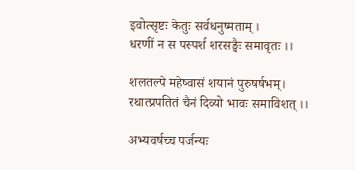इवोत्सृष्टः केतुः सर्वधनुष्मताम् ।
धरणीं न स पस्पर्श शरसङ्घैः समावृतः ।।

शलतल्पे महेष्वासं शयानं पुरुषर्षभम्।
रथात्प्रपतितं चैनं दिव्यो भावः समाविशत् ।।

अभ्यवर्षच्च पर्जन्यः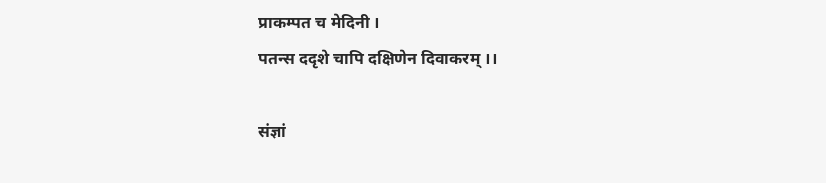प्राकम्पत च मेदिनी ।
पतन्स ददृशे चापि दक्षिणेन दिवाकरम् ।।

संज्ञां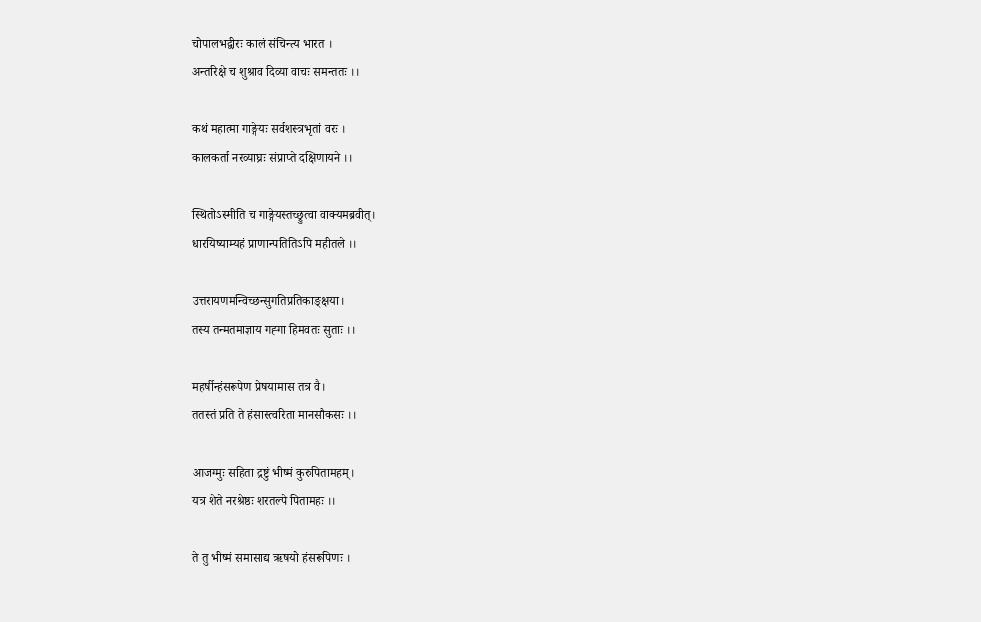चोपालभद्वीरः कालं संचिन्त्य भारत ।
अन्तरिक्षे च शुश्राव दिव्या वाचः समन्ततः ।।

कथं महात्मा गाङ्गेयः सर्वशस्त्रभृतां वरः ।
कालकर्ता नरव्याघ्रः संप्राप्ते दक्षिणायने ।।

स्थितोऽस्मीति च गाङ्गेयस्तच्छ्रुत्वा वाक्यमब्रवीत्।
धारयिष्याम्यहं प्राणान्पतितिऽपि महीतले ।।

उत्तरायणमन्विच्छन्सुगतिप्रतिकाङ्क्षया।
तस्य तन्मतमाज्ञाय गह्गा हिमवतः सुताः ।।

महर्षीन्हंसरूपेण प्रेषयामास तत्र वै।
ततस्तं प्रति ते हंसास्त्वरिता मानसौकसः ।।

आजग्मुः सहिता द्रष्टुं भीष्मं कुरुपितामहम्।
यत्र शेते नरश्रेष्ठः शरतल्पे पितामहः ।।

ते तु भीष्मं समासाद्य ऋषयो हंसरूपिणः ।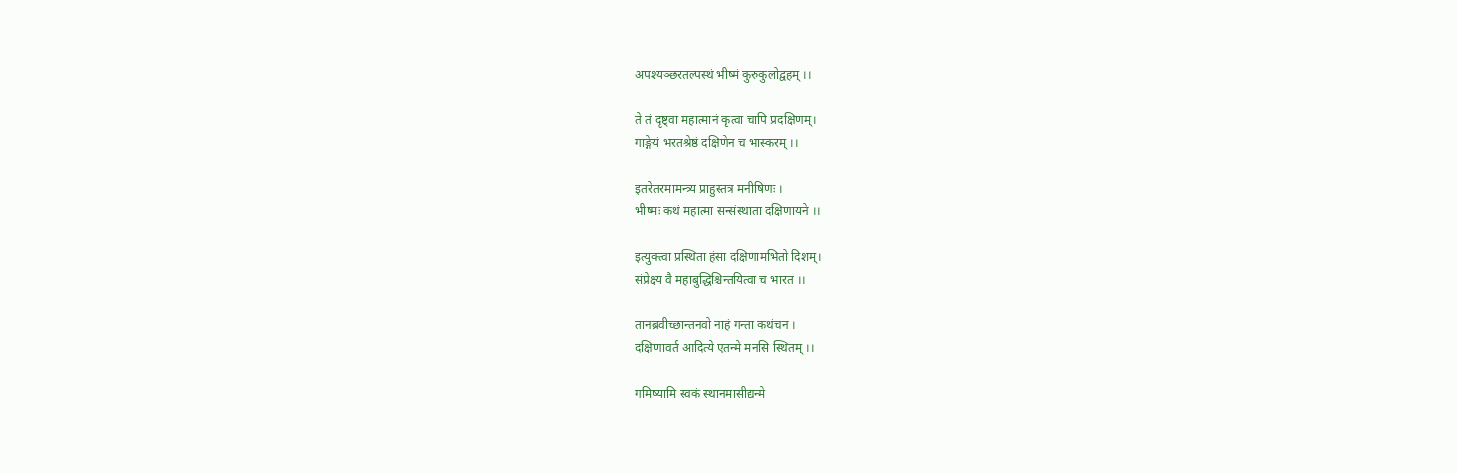अपश्यञ्छरतल्पस्थं भीष्मं कुरुकुलोद्वहम् ।।

ते तं दृष्ट्वा महात्मानं कृत्वा चापि प्रदक्षिणम्।
गाङ्गेयं भरतश्रेष्ठं दक्षिणेन च भास्करम् ।।

इतरेतरमामन्त्र्य प्राहुस्तत्र मनीषिणः ।
भीष्मः कथं महात्मा सन्संस्थाता दक्षिणायने ।।

इत्युक्त्वा प्रस्थिता हंसा दक्षिणामभितो दिशम्।
संप्रेक्ष्य वै महाबुद्धिश्चिन्तयित्वा च भारत ।।

तानब्रवीच्छान्तनवो नाहं गन्ता कथंचन ।
दक्षिणावर्त आदित्ये एतन्मे मनसि स्थितम् ।।

गमिष्यामि स्वकं स्थानमासीद्यन्मे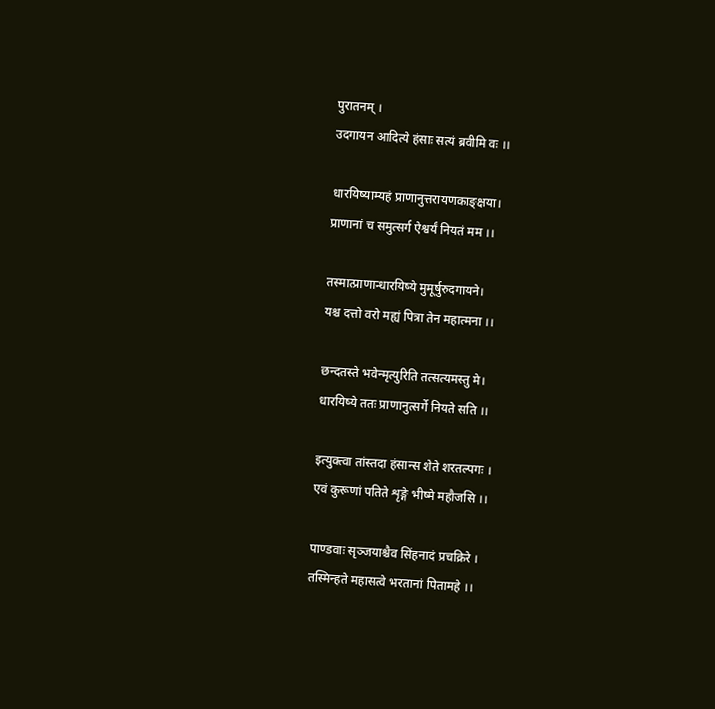पुरातनम् ।
उदगायन आदित्ये हंसाः सत्यं ब्रवीमि वः ।।

धारयिष्याम्यहं प्राणानुत्तरायणकाङ्क्षया।
प्राणानां च समुत्सर्ग ऐश्वर्यं नियतं मम ।।

तस्मात्प्राणान्धारयिष्ये मुमूर्षुरुदगायने।
यश्च दत्तो वरो मह्यं पित्रा तेन महात्मना ।।

छन्दतस्ते भवेन्मृत्युरिति तत्सत्यमस्तु मे।
धारयिष्ये ततः प्राणानुत्सर्गे नियते सति ।।

इत्युक्त्वा तांस्तदा हंसान्स शेते शरतल्पगः ।
एवं कुरूणां पतिते शृङ्गे भीष्मे महौजसि ।।

पाण्डवाः सृञ्जयाश्चैव सिंहनादं प्रचक्रिरे ।
तस्मिन्हते महासत्वे भरतानां पितामहे ।।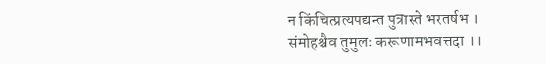न किंचित्प्रत्यपद्यन्त पुत्रास्ते भरतर्षभ ।
संमोहश्चैव तुमुलः करूणामभवत्तदा ।।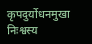कृपदुर्योधनमुखा निःश्वस्य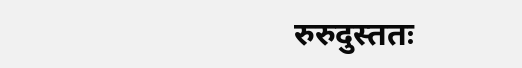रुरुदुस्ततः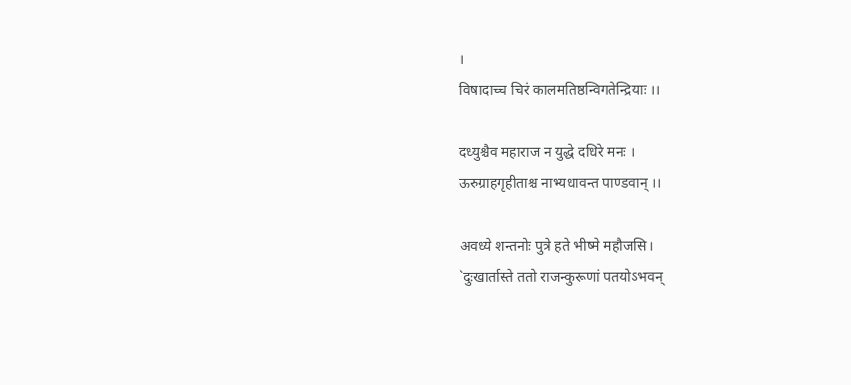।
विषादाच्च चिरं कालमतिष्ठन्विगतेन्द्रियाः ।।

दध्युश्चैव महाराज न युद्धे दधिरे मनः ।
ऊरुग्राहगृहीताश्च नाभ्यधावन्त पाण्डवान् ।।

अवध्ये शन्तनोः पुत्रे हते भीष्मे महौजसि।
`दुःखार्तास्ते ततो राजन्कुरूणां पतयोऽभवन्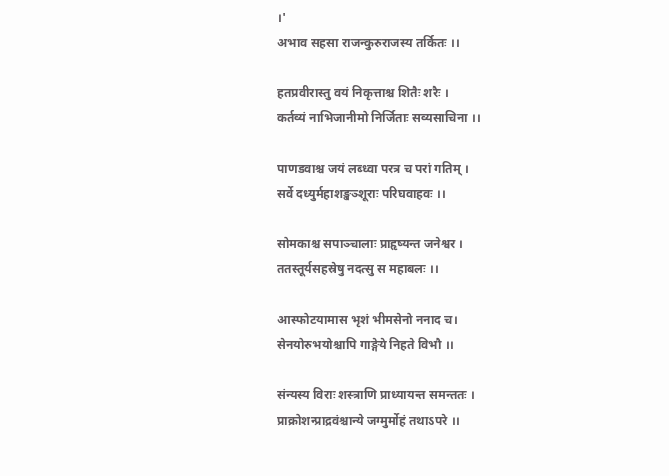।'
अभाव सहसा राजन्कुरुराजस्य तर्कितः ।।

हतप्रवीरास्तु वयं निकृत्ताश्च शितैः शरैः ।
कर्तव्यं नाभिजानीमो निर्जिताः सव्यसाचिना ।।

पाणडवाश्च जयं लब्ध्वा परत्र च परां गतिम् ।
सर्वे दध्युर्महाशङ्खञ्शूराः परिघवाहवः ।।

सोमकाश्च सपाञ्चालाः प्राहृष्यन्त जनेश्वर ।
ततस्तूर्यसहस्रेषु नदत्सु स महाबलः ।।

आस्फोटयामास भृशं भीमसेनो ननाद च।
सेनयोरुभयोश्चापि गाङ्गेये निहते विभौ ।।

संन्यस्य विराः शस्त्राणि प्राध्यायन्त समन्ततः ।
प्राक्रोशन्प्राद्रवंश्चान्ये जग्मुर्मोहं तथाऽपरे ।।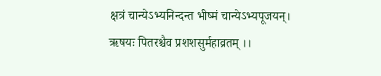क्षत्रं चान्येऽभ्यनिन्दन्त भीष्मं चान्येऽभ्यपूजयन्।
ऋषयः पितरश्चैव प्रशशसुर्महाव्रतम् ।।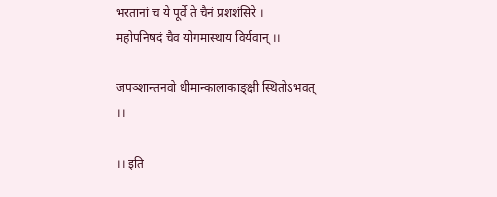भरतानां च ये पूर्वे ते चैनं प्रशशंसिरे ।
महोपनिषदं चैव योगमास्थाय विर्यवान् ।।

जपञ्शान्तनवो धीमान्कालाकाङ्क्षी स्थितोऽभवत् ।।

।। इति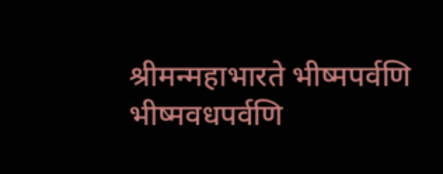श्रीमन्महाभारते भीष्मपर्वणि भीष्मवधपर्वणि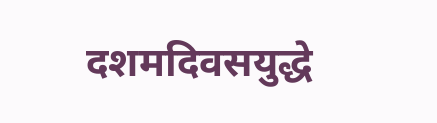दशमदिवसयुद्धे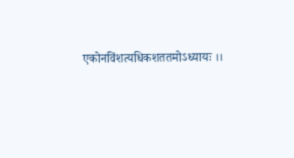एकोनविंशत्यधिकशततमोऽध्यायः ।।